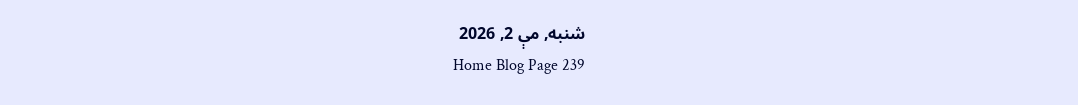شنبه, مې 2, 2026
Home Blog Page 239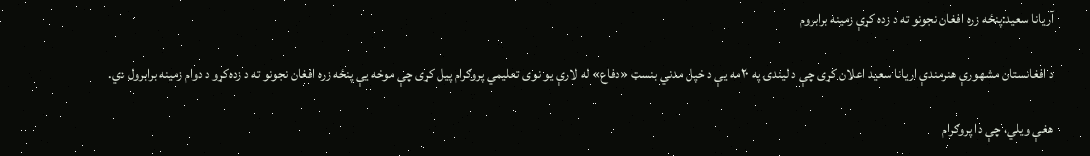آریانا سعید:پنځه زره افغان نجونو ته د زده کړې زمینه برابروم

د افغانستان مشهورې هنرمندې اریانا سعید اعلان کړی چې د لیندۍ په ۲۰مه یې د خپل مدني بنسټ «دفاع» له لارې یو نوی تعلیمي پروګرام پیل کړی چې موخه یې پنځه زره افغان نجونو ته د زده‌کړو د دوام زمینه برابرول دي.

هغې ویلي، چې دا پروګرام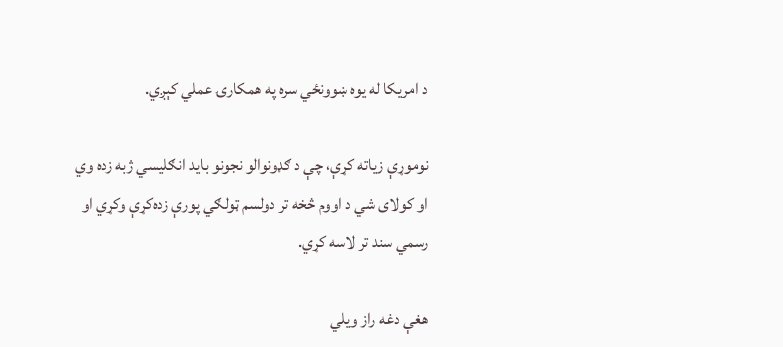د امریکا له یوه ښوونځي سره په همکارۍ عملي کېږي.

نوموړې زیاته کړې، چې د ګډونوالو نجونو باید انګلیسي ژبه زده وي او کولای شي د اووم څخه تر دولسم ټولګي پورې زده‌کړې وکړي او رسمي سند تر لاسه کړي.

هغې دغه راز ویلي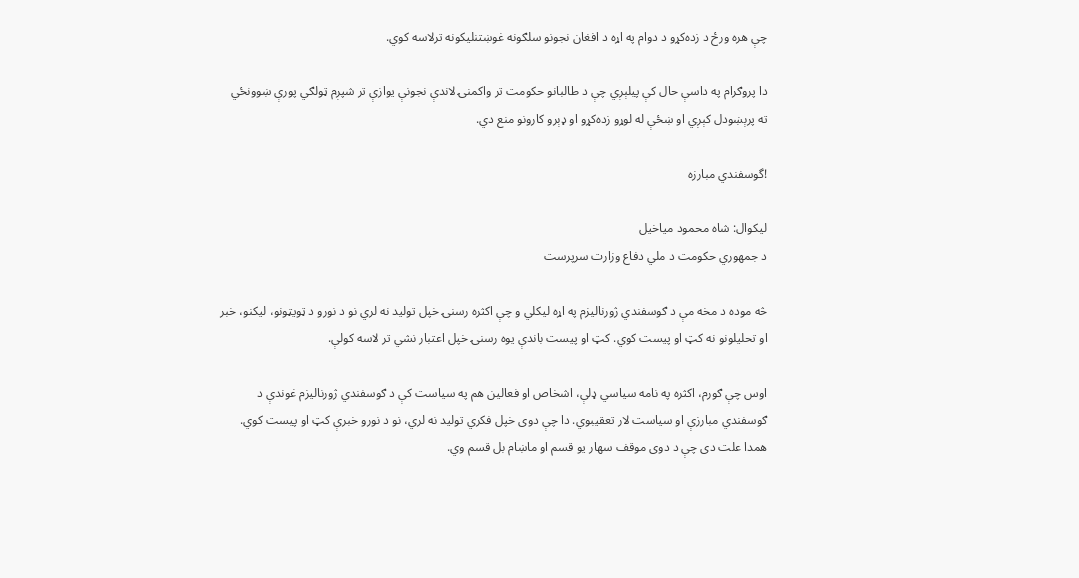چې هره ورځ د زده‌کړو د دوام په اړه د افغان نجونو سلګونه غوښتنلیکونه ترلاسه کوي.

دا پروګرام په داسې حال کې پيلېږي چې د طالبانو حکومت تر واکمنۍ لاندې نجونې یوازې تر شپږم ټولګي پورې ښوونځي ته پرېښودل کېږي او ښځې له لوړو زده‌کړو او ډېرو کارونو منع دي.

!گوسفندي مبارزه

لیکوال: شاه محمود میاخیل
د جمهوري حکومت د ملي دفاع وزارت سرپرست

څه موده د مخه مې د ګوسفندي ژورنالیزم په اړه لیکلي و چې اکثره رسنۍ خپل تولید نه لري نو د نورو د ټویټونو، لیکنو، خبر او تحلیلونو نه کټ او پیست کوي. کټ او پیست باندې یوه رسنۍ خپل اعتبار نشي تر لاسه کولې.

اوس چې ګورم، اکثره په نامه سیاسي ډلې، اشخاص او فعالین هم په سیاست کې د ګوسفندي ژورنالیزم غوندې د ګوسفندي مبارزې او سیاست لار تعقیبوي. دا چې دوی خپل فکري تولید نه لري، نو د نورو خبرې کټ او پیست کوي. همدا علت دی چې د دوی موقف سهار یو قسم او ماښام بل قسم وي.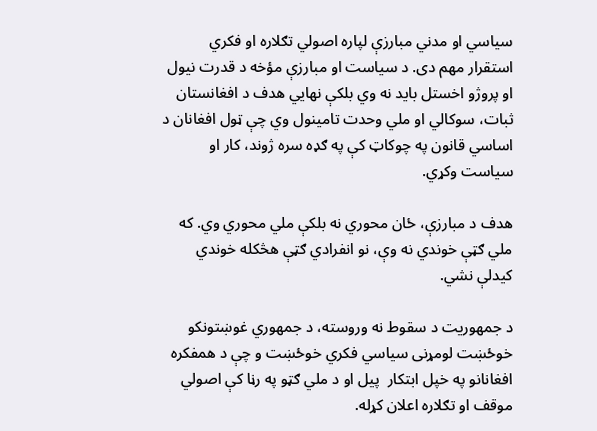سیاسي او مدني مبارزې لپاره اصولي تګلاره او فکري استقرار مهم دی. د سیاست او مبارزې مؤخه د قدرت نیول او پروژو اخستل باید نه وي بلکې نهایي هدف د افغانستان ثبات، سوکالي او ملي وحدت تامینول وي چې ټول افغانان د اساسي قانون په چوکاټ کې په ګډه سره ژوند، کار او سیاست وکړي.

هدف د مبارزې، ځان محوري نه بلکې ملي محوري وي. که ملي ګټې خوندي نه وې، نو انفرادي ګټې هڅکله خوندي کیدلې نشي.

د جمهوریت د سقوط نه وروسته، د جمهوري غوښتونکو خوځښت لومړنی سیاسي فکري خوځښت و چې د همفکره افغانانو په خپل ابتکار  پیل او د ملي ګټو په رڼا کې اصولي موقف او تګلاره اعلان کړله.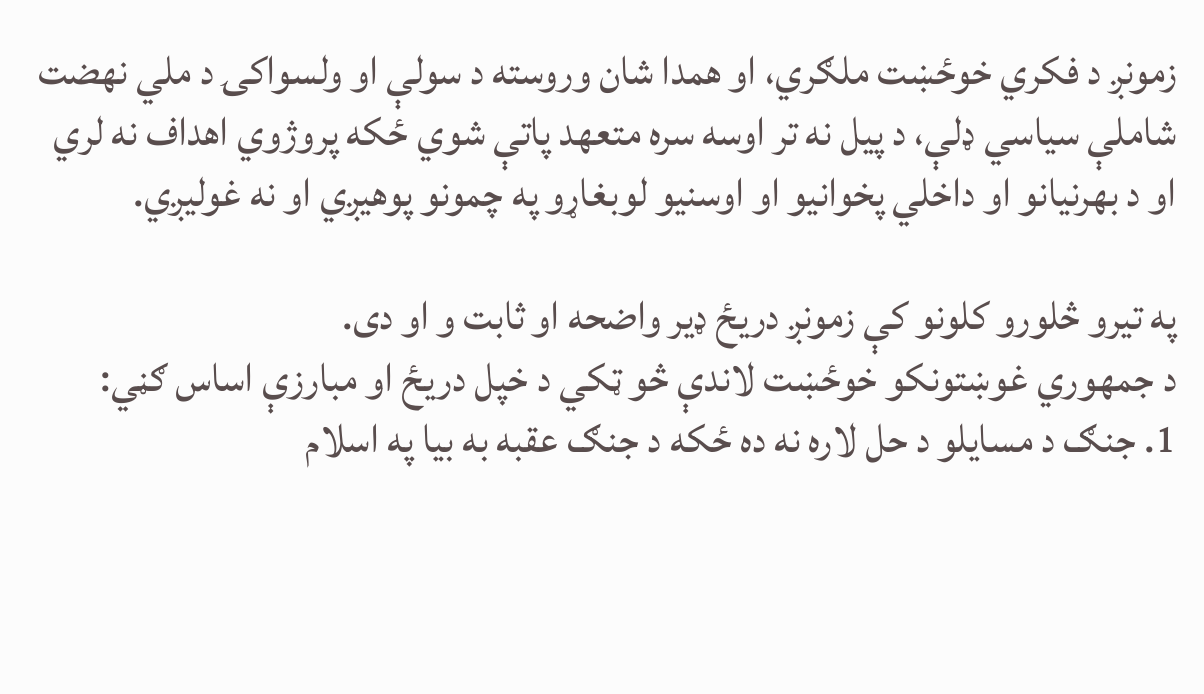زمونږ د فکري خوځښت ملګري، او همدا شان وروسته د سولې او ولسواکۍ د ملي نهضت شاملې سیاسي ډلې، د پیل نه تر اوسه سره متعهد پاتې شوي ځکه پروژوي اهداف نه لري او د بهرنیانو او داخلي پخوانیو او اوسنیو لوبغاړو په چمونو پوهیږي او نه غولیږي.

په تیرو څلورو کلونو کې زمونږ دریځ ډیر واضحه او ثابت و او دی.
د جمهوري غوښتونکو خوځښت لاندې څو ټکي د خپل دریځ او مبارزې اساس ګڼي:
1. جنګ د مسایلو د حل لاره نه ده ځکه د جنګ عقبه به بیا په اسلام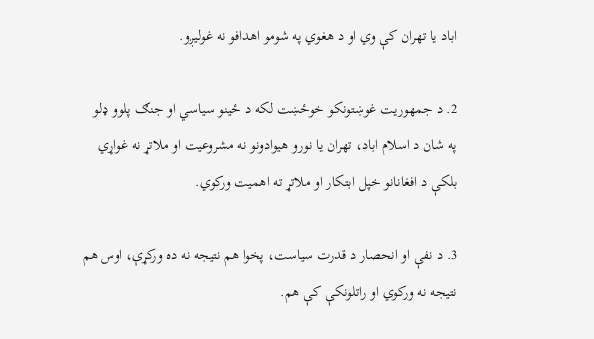اباد یا تهران کې وي او د هغوي په شومو اهدافو نه غولیږو.

2. د جمهوریت غوښتونکو خوځښت لکه د ځینو سیاسي او جنګ پلوو ډلو په شان د اسلام اباد، تهران یا نورو هیوادونو نه مشروعیت او ملاتړ نه غواړي بلکې د افغانانو خپل ابتکار او ملاتړ ته اهمیت ورکوي.

3. د نفې او انحصار د قدرت سیاست، پخوا هم نتیجه نه ده ورکړې، اوس هم نتیجه نه ورکوي او راتلونکې کې هم.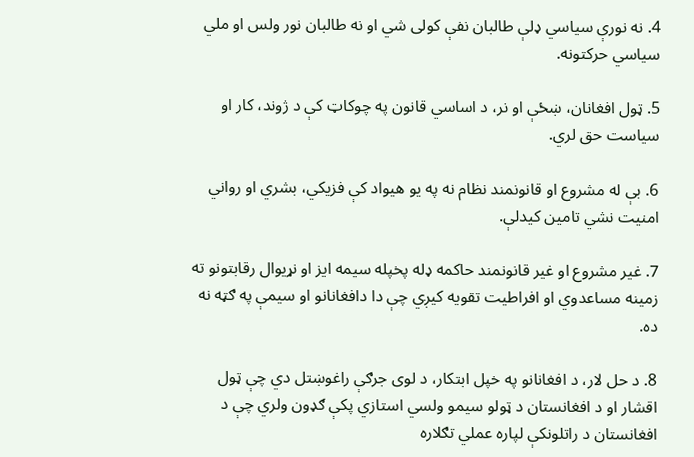4. نه نورې سیاسي ډلې طالبان نفې کولی شي او نه طالبان نور ولس او ملي سیاسي حرکتونه.

5. ټول افغانان، ښځې او نر، د اساسي قانون په چوکاټ کې د ژوند، کار او سیاست حق لري.

6. بې له مشروع او قانونمند نظام نه په یو هیواد کې فزیکي، بشري او رواني امنیت نشي تامین کیدلې.

7. غیر مشروع او غیر قانونمند حاکمه ډله پخپله سیمه ایز او نړیوال رقابتونو ته زمینه مساعدوي او افراطیت تقویه کیږي چې دا دافغانانو او سیمې په ګټه نه ده.

8. د حل لار، د افغانانو په خپل ابتکار، د لوی جرګې راغوښتل دي چې ټول اقشار او د افغانستان د ټولو سیمو ولسي استازي پکې ګډون ولري چې د افغانستان د راتلونکې لپاره عملي تګلاره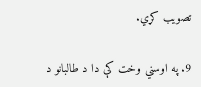تصویب کړي.

9. په اوسني وخت کې دا د طالبانو د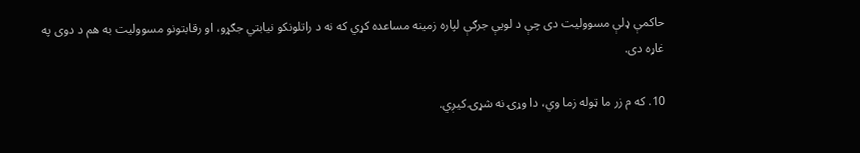حاکمې ډلې مسوولیت دی چې د لویې جرګې لپاره زمینه مساعده کړي که نه د راتلونکو نیابتي جګړو، او رقابتونو مسوولیت به هم د دوی په غاړه دی.

10. که م زر ما ټوله زما وي، دا وړۍ نه شړۍ کیږي.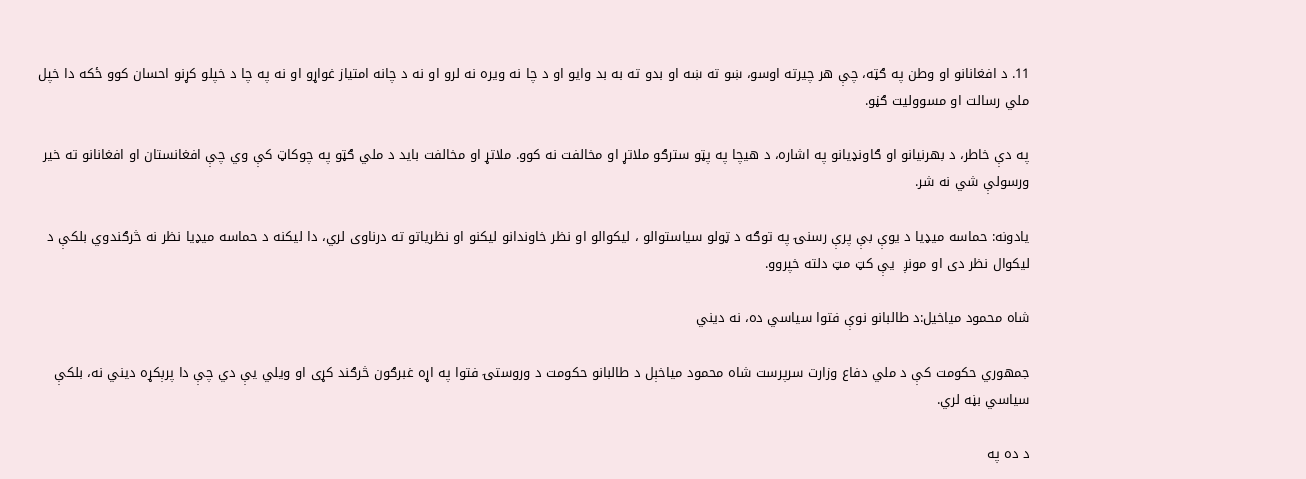11. د افغانانو او وطن په ګټه، چې هر چیرته اوسو، ښو ته ښه او بدو ته به بد وایو او د چا نه ویره نه لرو او نه د چانه امتیاز غواړو او نه په چا د خپلو کړنو احسان کوو ځکه دا خپل ملي رسالت او مسوولیت ګڼو.

په دې خاطر، د بهرنیانو او ګاونډیانو په اشاره، د هیچا په پټو سترګو ملاتړ او مخالفت نه کوو. ملاتړ او مخالفت باید د ملي ګټو په چوکاټ کې وي چې افغانستان او افغانانو ته خیر ورسولې شي نه شر.

یادونه: حماسه میډیا د یوې بې پرې رسنۍ په توګه د ټولو سیاستوالو ، لیکوالو او نظر خاوندانو لیکنو او نظریاتو ته درناوی لري، دا لیکنه د حماسه میډیا نظر نه څرګندوي بلکې د لیکوال نظر دی او مونږ  یې کټ مټ دلته خپروو.

شاه محمود میاخیل:د طالبانو نوې فتوا سیاسي ده، نه دیني

جمهوري حکومت کې د ملي دفاع وزارت سرپرست شاه محمود میاخېل د طالبانو حکومت د وروستۍ فتوا په اړه غبرګون څرګند کړی او ویلي یې دي چې دا پرېکړه دیني نه، بلکې سیاسي بڼه لري.

د ده په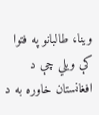وینا، طالبانو په فتوا کې ویلي چې د افغانستان خاوره به د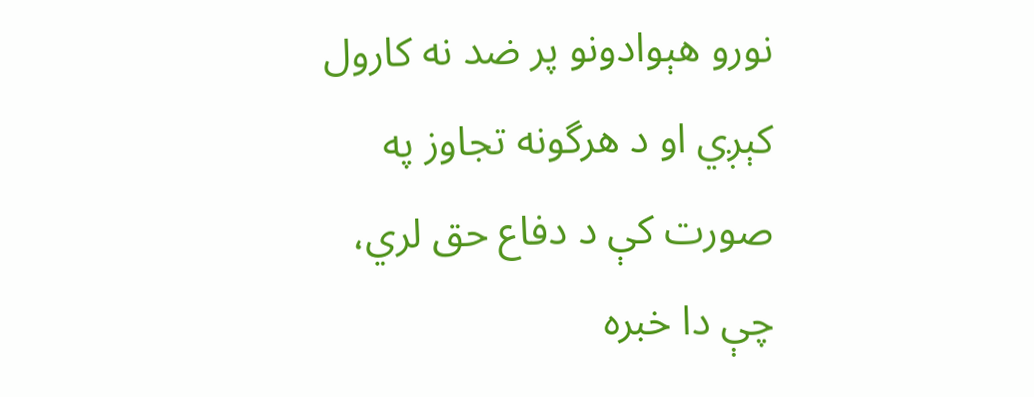نورو هېوادونو پر ضد نه کارول کېږي او د هرگونه تجاوز په صورت کې د دفاع حق لري، چې دا خبره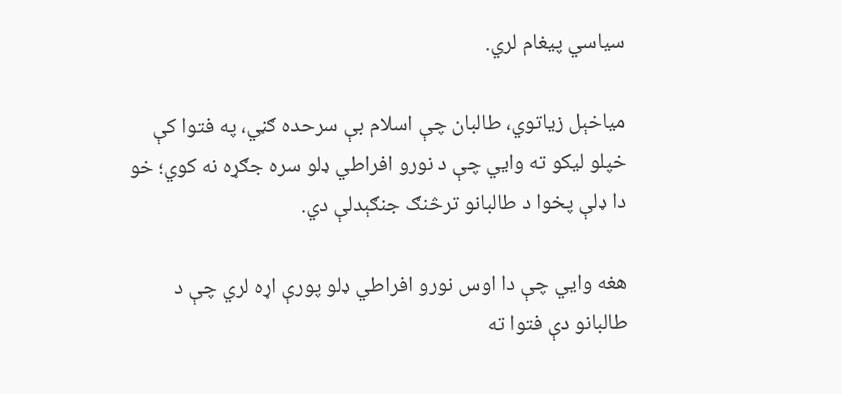سیاسي پیغام لري.

میاخېل زیاتوي، طالبان چې اسلام بې سرحده ګڼي، په فتوا کې خپلو لیکو ته وایي چې د نورو افراطي ډلو سره جګړه نه کوي؛ خو دا ډلې پخوا د طالبانو ترڅنګ جنګېدلې دي.

هغه وايي چې دا اوس نورو افراطي ډلو پورې اړه لري چې د طالبانو دې فتوا ته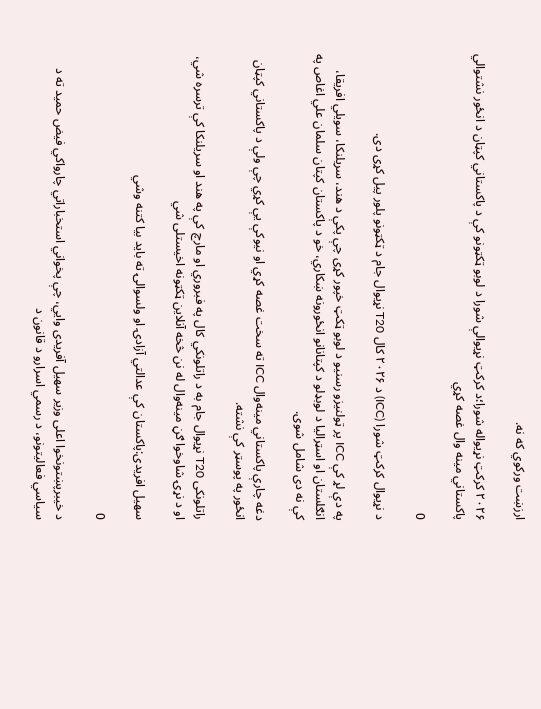ارزښت ورکوي که نه.

۲۰۲۶ کرکټ نړیواله شورا؛د کرکټ نړیوالې شورا د لوبو ټکټونو کې د پاکستاني کپټان د انځور نشتوالي پاکستاني مینه وال غصه کړي

0

د نړیوال کرکټ شورا (ICC) د ۲۰۲۶ کال T20 نړیوال جام د ټکټونو پلور پیل کړی دی.

په دې لړ کې ICC پر ټولنیزو رسنیو د لوبو ټکټ خپور کړی چې پکې د هند، سریلنکا، سویلي افریقا، انګلستان او اسټرالیا د لوبډلو د کپتانانو انځورونه ښکاري، خو د پاکستان کپتان سلمان علي اغاص په کې نه دی شامل شوی.

دغه چارې پاکستاني مینه‌وال ICC ته سخت غصه کړي او نیوکې یې کړي چې ولې د پاکستاني کپټان انځور په پوسټر کې نشته.

راتلونکی T20 نړیوال جام به د راتلونکي کال په فبروري او مارچ کې په هند او سریلنکا کې ترسره شي، او د نړۍ شاوخوا ګڼ مینه‌وال له نن څخه آنلاین ټکټونه اخیستلی شي

سهیل افریدی:پاکستان کې عدالتي آزادۍ او ولسوالۍ ته باید بیا کتنه وشي

0

د خیبرپښتونخوا اعلی وزیر سهیل آفريدی وايي، چې پخواني استخباراتي چارواکي فیض حمید ته د سياسي فعالیتونو، د رسمي اسرارو د قانون د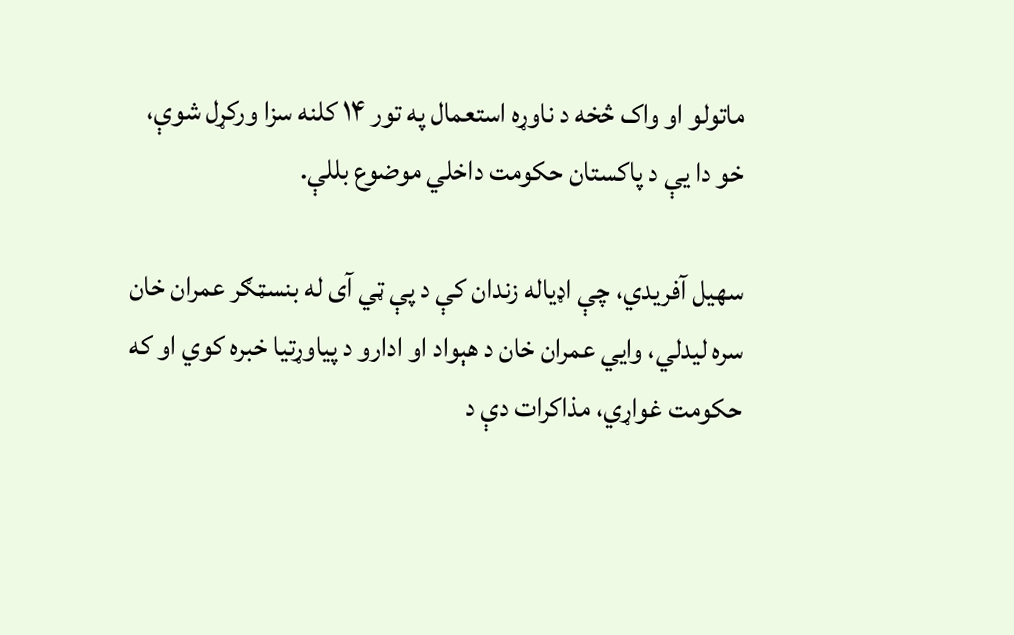ماتولو او واک څخه د ناوړه استعمال په تور ۱۴ کلنه سزا ورکړل شوې، خو دا یې د پاکستان حکومت داخلي موضوع بللې.

سهیل آفريدي، چې اډیاله زندان کې د پې ټي آی له بنسټګر عمران خان سره لیدلي، وایي عمران خان د هېواد او ادارو د پیاوړتیا خبره کوي او که حکومت غواړي، مذاکرات دې د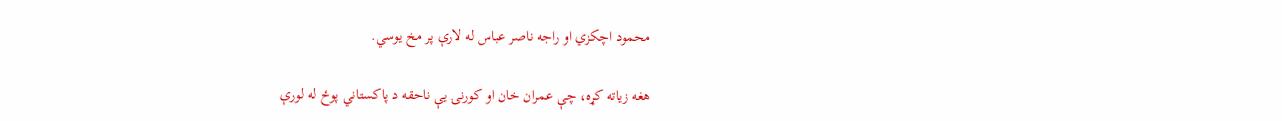محمود اچکزي او راجه ناصر عباس له لارې پر مخ یوسي.

هغه زیاته کړه، چې عمران خان او کورنۍ یې ناحقه د پاکستاني پوځ له لورې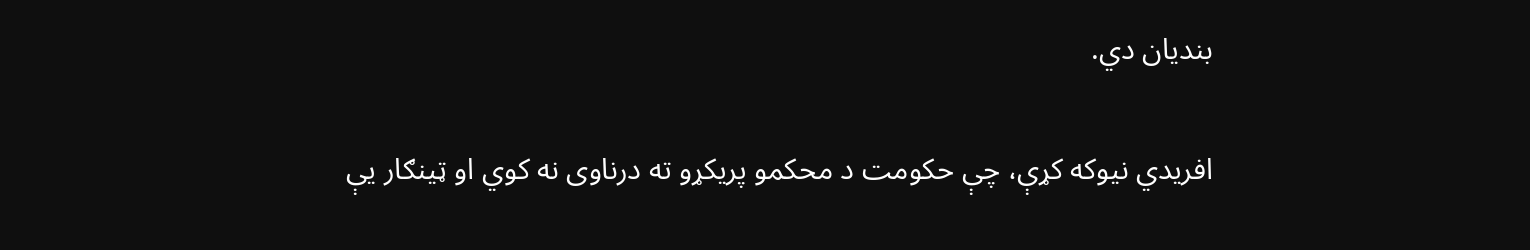بنديان دي.

افریدي نیوکه کړې، چې حکومت د محکمو پریکړو ته درناوی نه کوي او ټینګار یې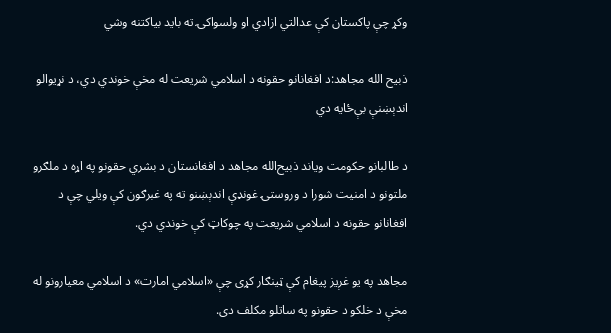وکړ چې پاکستان کې عدالتي ازادي او ولسواکۍ ته باید بیاکتنه وشي

ذبیح الله مجاهد:د افغانانو حقونه د اسلامي شریعت له مخې خوندي دي، د نړیوالو اندېښنې بې‌ځایه دي

د طالبانو حکومت ویاند ذبیح‌الله مجاهد د افغانستان د بشري حقونو په اړه د ملګرو ملتونو د امنیت شورا د وروستۍ غونډې اندېښنو ته په غبرګون کې ویلي چې د افغانانو حقونه د اسلامي شریعت په چوکاټ کې خوندي دي.

مجاهد په یو غږیز پیغام کې ټینګار کړی چې «اسلامي امارت» د اسلامي معیارونو له مخې د خلکو د حقونو په ساتلو مکلف دی.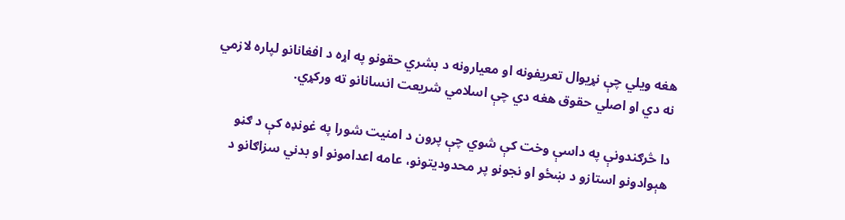هغه ویلي چې نړیوال تعریفونه او معیارونه د بشري حقونو په اړه د افغانانو لپاره لازمي نه دي او اصلي حقوق هغه دي چې اسلامي شریعت انسانانو ته ورکړي.

دا څرګندونې په داسې وخت کې شوي چې پرون د امنیت شورا په غونډه کې د ګڼو هېوادونو استازو د ښځو او نجونو پر محدودیتونو، عامه اعدامونو او بدني سزاګانو د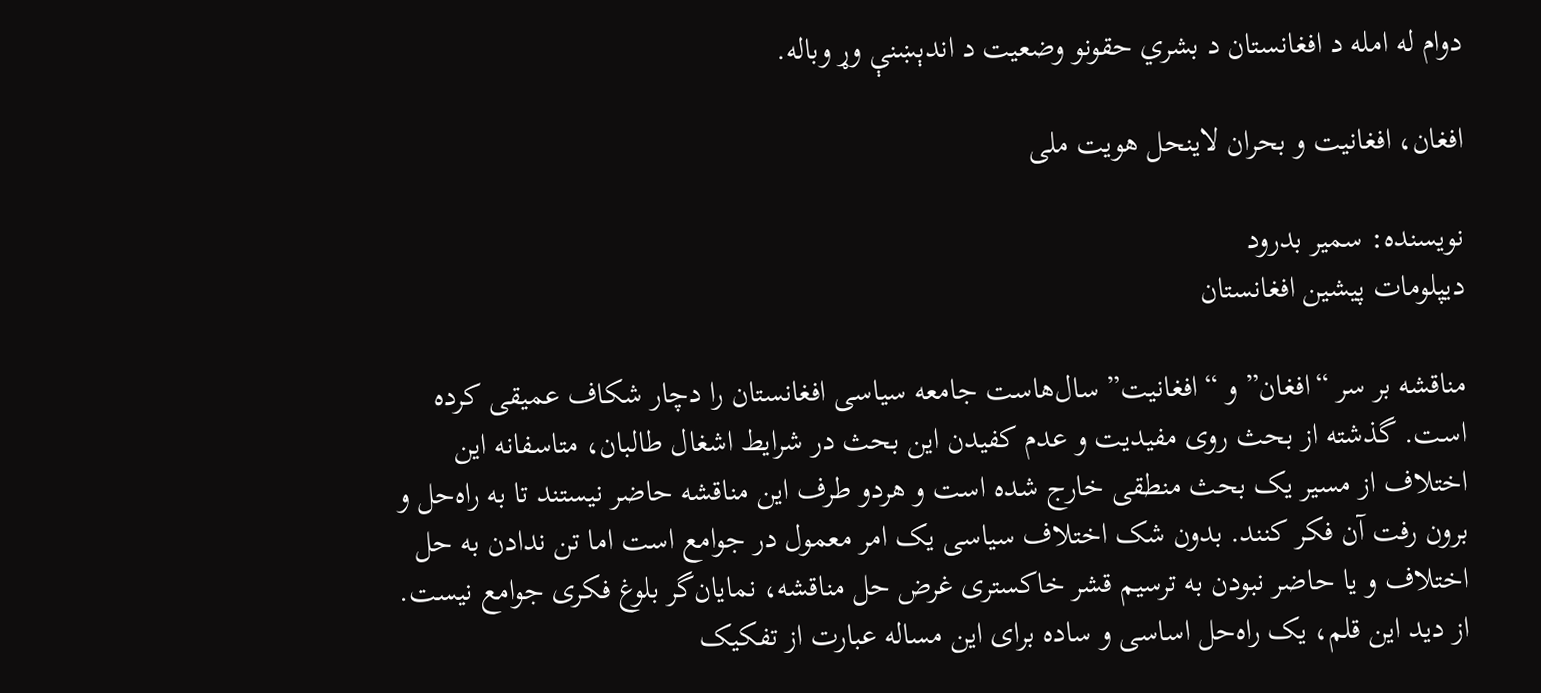دوام له امله د افغانستان د بشري حقونو وضعیت د اندېښنې وړ وباله.

افغان، افغانیت و بحران لاینحل هویت ملی

نویسنده: سمیر بدرود
دیپلومات پیشین افغانستان

مناقشه بر سر “افغان” و “افغانیت” سال‌هاست جامعه سیاسی افغانستان را دچار شکاف عمیقی کرده است. گذشته از بحث روی مفیدیت و عدم کفیدن این بحث در شرایط اشغال طالبان، متاسفانه این اختلاف از مسیر یک بحث منطقی خارج شده است و هردو طرف این مناقشه حاضر نیستند تا به راه‌حل و برون رفت آن فکر کنند. بدون شک اختلاف سیاسی یک امر معمول در جوامع است اما تن ندادن به حل اختلاف و یا حاضر نبودن به ترسیم قشر خاکستری غرض حل مناقشه، نمایان‌گر بلوغ فکری جوامع نیست. از دید این قلم، یک راه‌حل اساسی و ساده برای این مساله عبارت از تفکیک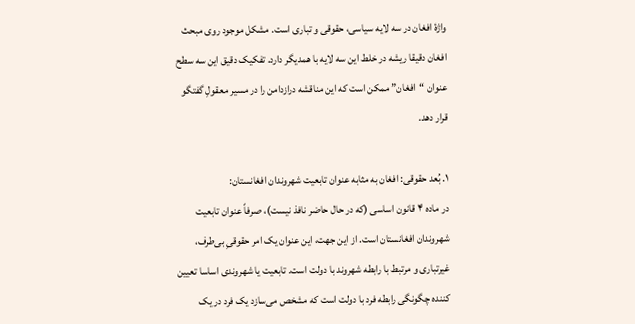واژۀ افغان در سه لایه سیاسی، حقوقی و تباری است. مشکل موجود روی مبحث افغان دقیقا ریشه در خلط این سه لایه با همدیگر دارد. تفکیک دقیق این سه سطح عنوان “افغان” ممکن است که این مناقشه درازدامن را در مسیر معقولِ گفتگو قرار دهد.

۱. بُعد حقوقی: افغان به‌ مثابه عنوان تابعیت شهروندان افغانستان:
در ماده ۴ قانون اساسی (که در حال حاضر نافذ نیست)، صرفاً عنوان تابعیت شهروندان افغانستان است. از این جهت، این عنوان یک امر حقوقیِ بی‌طرف، غیرتباری و مرتبط با رابطه شهروند با دولت است. تابعیت یا شهروندی اساسا تعیین کننده چگونگی رابطه فرد با دولت است که مشخص می‌سازد یک فرد در یک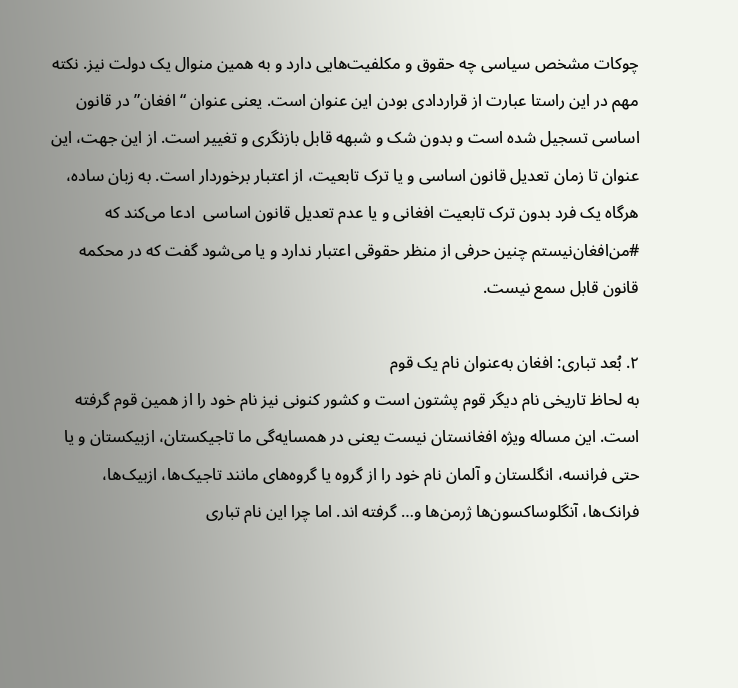چوکات مشخص سیاسی چه حقوق و مکلفیت‌هایی دارد و به همین منوال یک دولت نیز. نکته مهم در این راستا عبارت از قراردادی بودن این عنوان است. یعنی عنوان “افغان” در قانون اساسی تسجیل شده است و بدون شک و شبهه قابل بازنگری و تغییر است. از این جهت، این عنوان تا زمان تعدیل قانون اساسی و یا ترک تابعیت، از اعتبار برخوردار است. به زبان ساده، هرگاه یک فرد بدون ترک تابعیت افغانی و یا عدم تعدیل قانون اساسی  ادعا می‌کند که #من‌افغان‌نیستم چنین حرفی از منظر حقوقی اعتبار ندارد و یا می‌شود گفت که در محکمه قانون قابل سمع نیست.

۲. بُعد تباری: افغان به‌عنوان نام یک قوم
به لحاظ تاریخی نام دیگر قوم پشتون است و کشور کنونی نیز نام خود را از همین قوم گرفته است. این مساله ویژه افغانستان نیست یعنی در همسایه‌گی ما تاجیکستان، ازبیکستان و یا حتی فرانسه، انگلستان و آلمان نام خود را از گروه‌ یا گروه‌های مانند تاجیک‌ها، ازبیک‌ها، فرانک‌ها، آنگلوساکسون‌ها ژرمن‌ها و… گرفته اند. اما چرا این نام تباری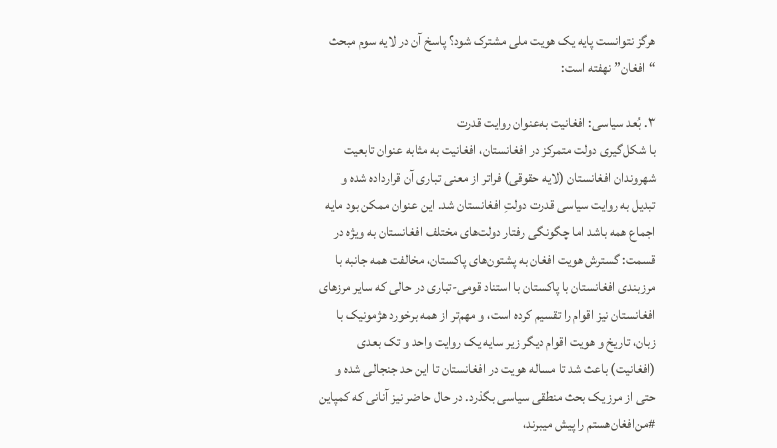هرگز نتوانست پایه یک هویت ملی مشترک شود؟ پاسخ آن در لایه سوم مبحث “افغان” نهفته است:

۳. بُعد سیاسی: افغانیت به‌عنوان روایت قدرت
با شکل‌گیری دولت‌ متمرکز در افغانستان، افغانیت به مثابه عنوان تابعیت شهروندان افغانستان (لایه حقوقی) فراتر از معنی تباری آن قرارداده شده و تبدیل به روایت سیاسی قدرت دولتِ افغانستان شد. این عنوان ممکن بود مایه اجماع همه باشد اما چگونگی رفتار دولت‌های مختلف افغانستان به ویژه در قسمت: گسترش هویت افغان به پشتون‌های پاکستان، مخالفت همه جانبه با مرزبندی افغانستان با پاکستان با استناد قومی-تباری در حالی که سایر مرزهای افغانستان نیز اقوام را تقسیم کرده است، و مهم‌تر از همه برخورد هژمونیک با زبان، تاریخ و هویت اقوام دیگر زیر سایه یک روایت واحد و تک بعدی (افغانیت) باعث شد تا مساله هویت در افغانستان تا این حد جنجالی شده و حتی از مرز یک بحث منطقی سیاسی بگذرد. در حال حاضر نیز آنانی که کمپاین #من‌افغان‌هستم را پیش میبرند،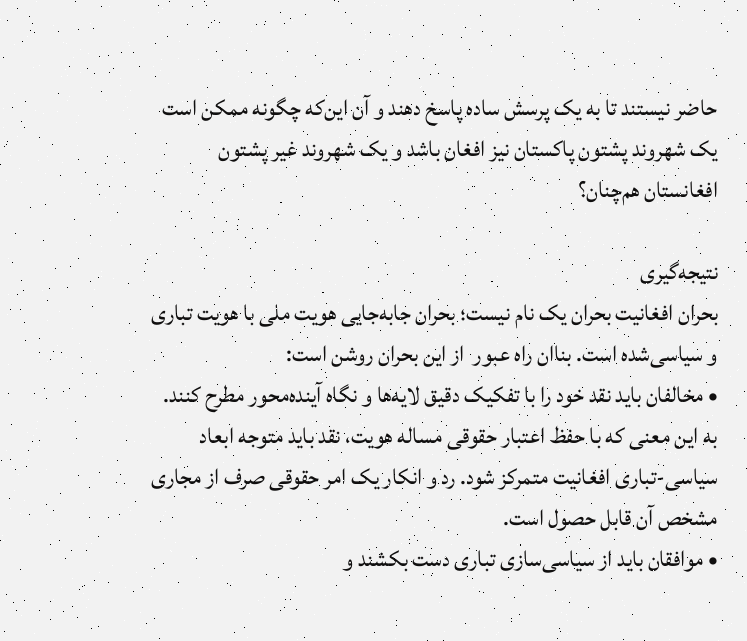حاضر نیستند تا به یک پرسش ساده پاسخ دهند و آن این‌که چگونه ممکن است یک شهروند پشتون پاکستان نیز افغان باشد و یک شهروند غیر پشتون افغانستان هم‌چنان؟

نتیجه‌گیری
بحران افغانیت بحران یک نام نیست؛ بحران جا‌به‌جایی هویت ملی با هویت تباری و سیاسی‌شده است. بناان راه عبور  از این بحران روشن است:
• مخالفان باید نقد خود را با تفکیک دقیق لایه‌ها و نگاه آینده‌محور مطرح کنند. به این معنی که با حفظ اعتبار حقوقی مساله هویت، نقد باید متوجه ابعاد سیاسی-تباری افغانیت متمرکز شود. رد و انکار یک امر حقوقی صرف از مجاری مشخص آن قابل حصول است.
• موافقان باید از سیاسی‌سازی تباری دست بکشند و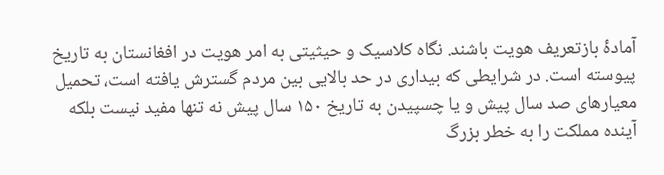آمادۀ بازتعریف هویت باشند. نگاه کلاسیک و حیثیتی به امر هویت در افغانستان به تاریخ پیوسته است. در شرایطی که بیداری در حد بالایی بین مردم گسترش یافته است، تحمیل معیارهای صد سال پیش و یا چسپیدن به تاریخ ۱۵۰ سال پیش نه تنها مفید نیست بلکه آینده مملکت را به خطر بزرگ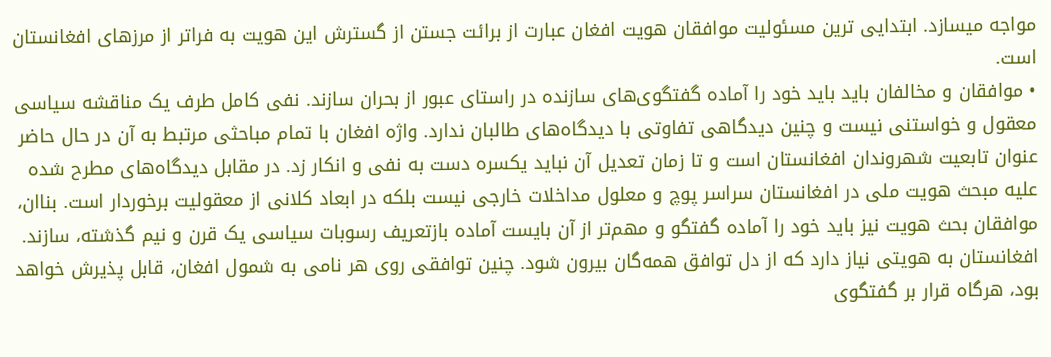مواجه میسازد. ابتدایی ترین مسئولیت موافقان هویت افغان عبارت از برائت جستن از گسترش این هویت به فراتر از مرزهای افغانستان است.
• موافقان و مخالفان باید باید خود را آماده گفتگوی‌های سازنده در راستای عبور از بحران سازند. نفی کامل طرف یک مناقشه سیاسی معقول و خواستنی نیست و چنین دیدگاهی تفاوتی با دیدگاه‌های طالبان ندارد. واژه افغان با تمام مباحثی مرتبط به آن در حال حاضر عنوان تابعیت شهروندان افغانستان است و تا زمان تعدیل آن نباید یکسره دست به نفی و انکار زد. در مقابل دیدگاه‌های مطرح شده علیه مبحث هویت ملی در افغانستان سراسر پوچ و معلول مداخلات خارجی نیست بلکه در ابعاد کلانی از معقولیت برخوردار است. بناان، موافقان بحث هویت نیز باید خود را آماده گفتگو و مهم‌تر از آن بایست آماده بازتعریف رسوبات سیاسی یک قرن و نیم گذشته، سازند.
افغانستان به هویتی نیاز دارد که از دل توافق همه‌گان بیرون شود. چنین توافقی روی هر نامی به شمول افغان، قابل پذیرش خواهد بود، هرگاه قرار بر گفتگوی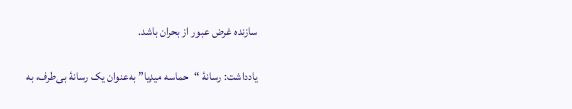سازنده غرض عبور از بحران باشد.

یادداشت: رسانهٔ “حماسه میډیا” به‌عنوان یک رسانهٔ بی‌طرف، به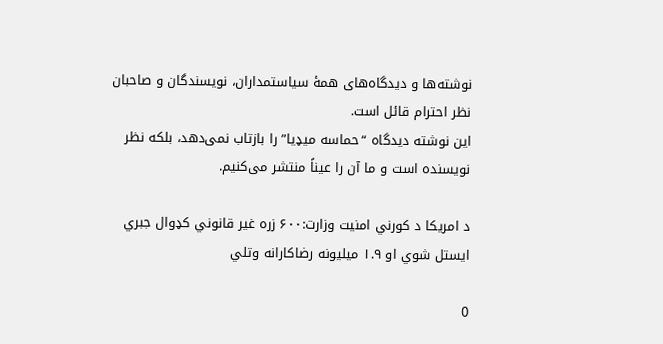نوشته‌ها و دیدگاه‌های همهٔ سیاستمداران، نویسندگان و صاحبان نظر احترام قائل است.
این نوشته دیدگاه “حماسه میډیا” را بازتاب نمی‌دهد، بلکه نظر نویسنده است و ما آن را عیناً منتشر می‌کنیم.

د امریکا د کورني امنیت وزارت:۶۰۰ زره غیر قانوني کډوال جبري ایستل شوي او ۱.۹ میلیونه رضاکارانه وتلي

0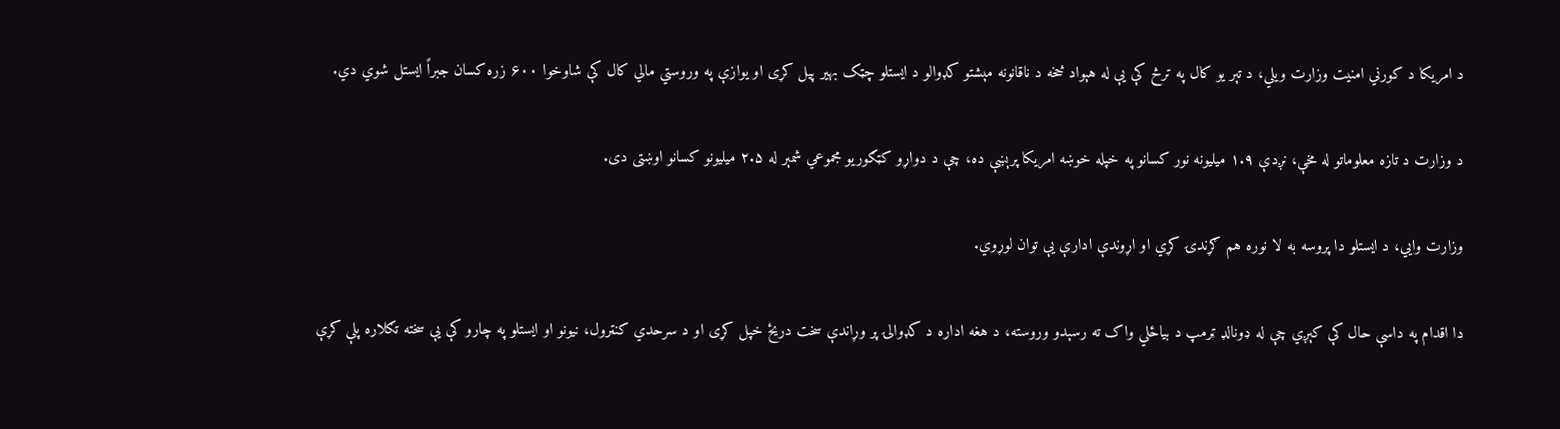د امریکا د کورني امنیت وزارت ویلي، د تېر یو کال په ترڅ کې یې له هېواد څخه د ناقانونه مېشتو کډوالو د ایستلو چټک بهیر پیل کړی او یوازې په وروستي مالي کال کې شاوخوا ۶۰۰ زره کسان جبراً ایستل شوي دي.

د وزارت د تازه معلوماتو له مخې، نږدې ۱.۹ میلیونه نور کسانو په خپله خوښه امریکا پرېښې ده، چې د دواړو کټګوریو مجموعي شمېر له ۲.۵ میلیونو کسانو اوښتی دی.

وزارت وایي، د ایستلو دا پروسه به لا نوره هم ګړندۍ کړي او اړوندې ادارې یې توان لوړوي.

دا اقدام په داسې حال کې کېږي چې له ډونالډ ټرمپ د بیاځلي واک ته رسېدو وروسته، د هغه اداره د کډوالۍ پر وړاندې سخت دریځ خپل کړی او د سرحدي کنټرول، نیونو او ایستلو په چارو کې یې سخته تګلاره پلې کړې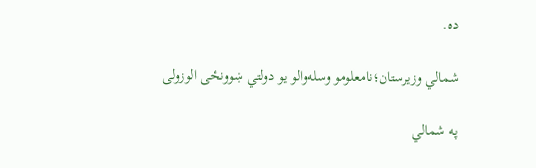ده.

شمالي وزیرستان؛نامعلومو وسله‌والو یو دولتي ښوونځی الوزولی

په شمالي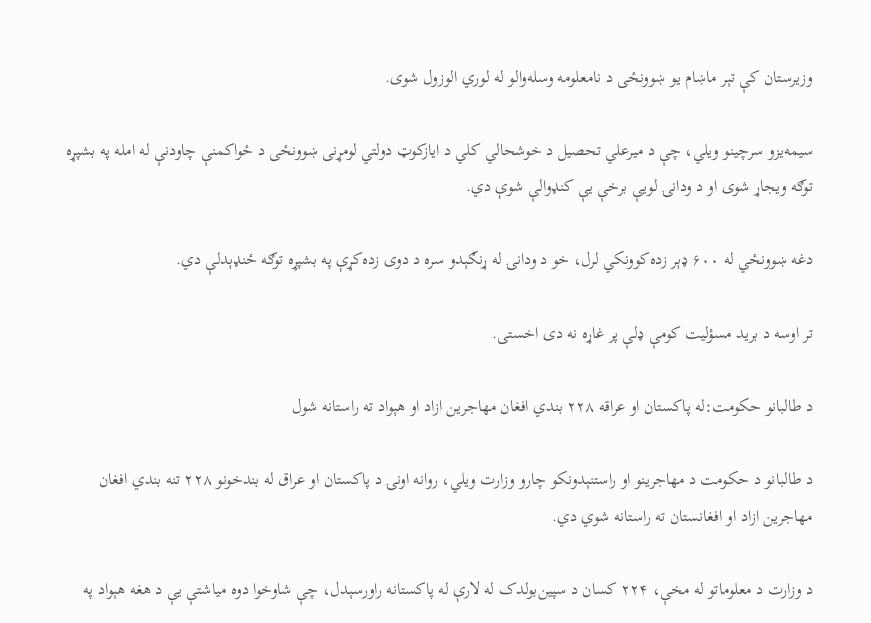وزیرستان کې تېر ماښام یو ښوونځی د نامعلومه وسله‌والو له لوري الوزول شوی.

سیمه‌یزو سرچینو ویلي، چې د میرعلي تحصیل د خوشحالي کلي د ایازکوټ دولتي لومړنی ښوونځی د ځواکمنې چاودنې له امله په بشپړه توګه ویجاړ شوی او د ودانۍ لویې برخې یې کنډوالې شوې دي.

دغه ښوونځي له ۶۰۰ ډېر زده‌کوونکي لرل، خو د ودانۍ له ړنګېدو سره د دوی زده‌کړې په بشپړه توګه ځنډېدلې دي.

تر اوسه د برید مسؤلیت کومې ډلې پر غاړه نه دی اخستی.

د طالبانو حکومت:له پاکستان او عراقه ۲۲۸ بندي افغان مهاجرین ازاد او هېواد ته راستانه شول

د طالبانو د حکومت د مهاجرینو او راستنېدونکو چارو وزارت ویلي، روانه اونۍ د پاکستان او عراق له بندخونو ۲۲۸ تنه بندي افغان مهاجرین ازاد او افغانستان ته‌ راستانه شوي دي.

د وزارت د معلوماتو له مخې، ۲۲۴ کسان د سپین‌بولدک له لارې له پاکستانه راورسېدل، چې شاوخوا دوه میاشتې یې د هغه هېواد په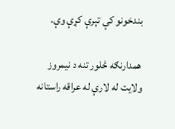بندخونو کې تېرې کړې وې.

همدارنګه څلور تنه د نیمروز ولایت له لارې له عراقه راستانه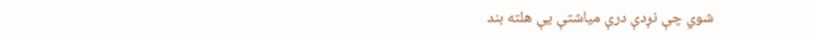شوي چې نږدې درې میاشتې یې هلته بند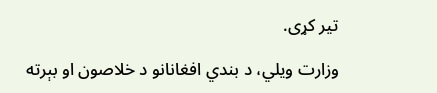تیر کړی.

وزارت ویلي، د بندي افغانانو د خلاصون او بېرته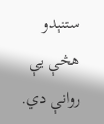ستنېدو هڅې یې روانې دي.